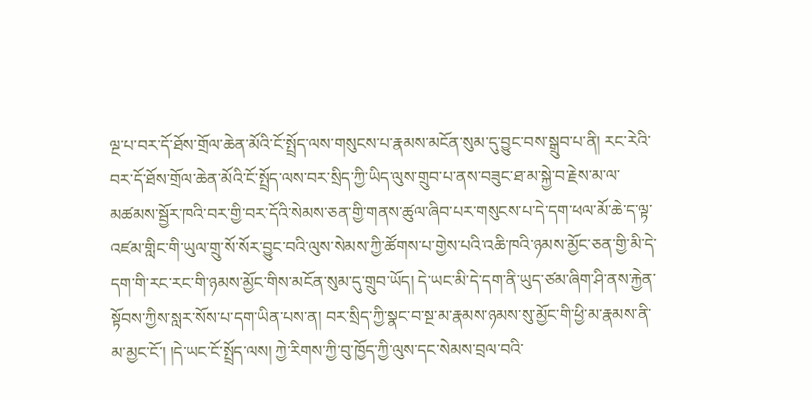ལྔ་པ་བར་དོ་ཐོས་གྲོལ་ཆེན་མོའི་ངོ་སྤྲོད་ལས་གསུངས་པ་རྣམས་མངོན་སུམ་དུ་བྱུང་བས་སྒྲུབ་པ་ནི། རང་རེའི་བར་དོ་ཐོས་གྲོལ་ཆེན་མོའི་ངོ་སྤྲོད་ལས་བར་སྲིད་ཀྱི་ཡིད་ལུས་གྲུབ་པ་ནས་བཟུང་ཐ་མ་སྐྱེ་བ་རྗེས་མ་ལ་མཚམས་སྦྱོར་ཁའི་བར་གྱི་བར་དོའི་སེམས་ཅན་གྱི་གནས་ཚུལ་ཞིབ་པར་གསུངས་པ་དེ་དག་ཕལ་མོ་ཆེ་ད་ལྟ་འཛམ་གླིང་གི་ཡུལ་གྲུ་སོ་སོར་བྱུང་བའི་ལུས་སེམས་ཀྱི་ཚོགས་པ་གྱེས་པའི་འཆི་ཁའི་ཉམས་མྱོང་ཅན་གྱི་མི་དེ་དག་གི་རང་རང་གི་ཉམས་མྱོང་གིས་མངོན་སུམ་དུ་གྲུབ་ཡོད། དེ་ཡང་མི་དེ་དག་ནི་ཡུད་ཙམ་ཞིག་ཤི་ནས་རྐྱེན་སྟོབས་ཀྱིས་སླར་སོས་པ་དག་ཡིན་པས་ན། བར་སྲིད་ཀྱི་སྣང་བ་སྔ་མ་རྣམས་ཉམས་སུ་མྱོང་གི་ཕྱི་མ་རྣམས་ནི་མ་མྱང་ངོ་། །དེ་ཡང་ངོ་སྤྲོད་ལས། ཀྱེ་རིགས་ཀྱི་བུ་ཁྱོད་ཀྱི་ལུས་དང་སེམས་བྲལ་བའི་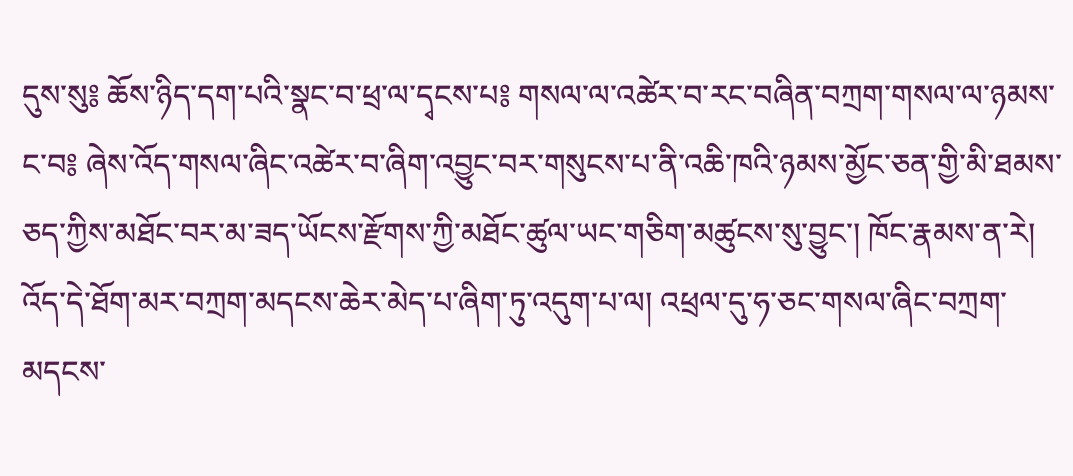དུས་སུ༔ ཆོས་ཉིད་དག་པའི་སྣང་བ་ཕྲ་ལ་དྭངས་པ༔ གསལ་ལ་འཚེར་བ་རང་བཞིན་བཀྲག་གསལ་ལ་ཉམས་ང་བ༔ ཞེས་འོད་གསལ་ཞིང་འཚེར་བ་ཞིག་འབྱུང་བར་གསུངས་པ་ནི་འཆི་ཁའི་ཉམས་མྱོང་ཅན་གྱི་མི་ཐམས་ཅད་ཀྱིས་མཐོང་བར་མ་ཟད་ཡོངས་རྫོགས་ཀྱི་མཐོང་ཚུལ་ཡང་གཅིག་མཚུངས་སུ་བྱུང་། ཁོང་རྣམས་ན་རེ། འོད་དེ་ཐོག་མར་བཀྲག་མདངས་ཆེར་མེད་པ་ཞིག་ཏུ་འདུག་པ་ལ། འཕྲལ་དུ་ཧ་ཅང་གསལ་ཞིང་བཀྲག་མདངས་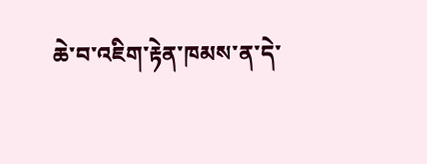ཆེ་བ་འཇིག་རྟེན་ཁམས་ན་དེ་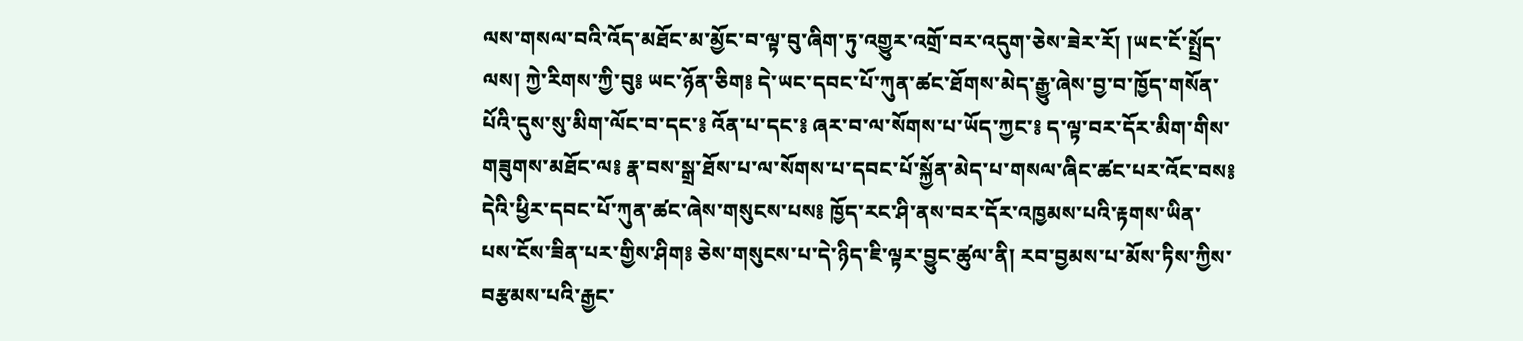ལས་གསལ་བའི་འོད་མཐོང་མ་མྱོང་བ་ལྟ་བུ་ཞིག་ཏུ་འགྱུར་འགྲོ་བར་འདུག་ཅེས་ཟེར་རོ། །ཡང་ངོ་སྤྲོད་ལས། ཀྱེ་རིགས་ཀྱི་བུ༔ ཡང་ཉོན་ཅིག༔ དེ་ཡང་དབང་པོ་ཀུན་ཚང་ཐོགས་མེད་རྒྱུ་ཞེས་བྱ་བ་ཁྱོད་གསོན་པོའི་དུས་སུ་མིག་ལོང་བ་དང་༔ འོན་པ་དང་༔ ཞར་བ་ལ་སོགས་པ་ཡོད་ཀྱང་༔ ད་ལྟ་བར་དོར་མིག་གིས་གཟུགས་མཐོང་ལ༔ རྣ་བས་སྒྲ་ཐོས་པ་ལ་སོགས་པ་དབང་པོ་སྐྱོན་མེད་པ་གསལ་ཞིང་ཚང་པར་འོང་བས༔ དེའི་ཕྱིར་དབང་པོ་ཀུན་ཚང་ཞེས་གསུངས་པས༔ ཁྱོད་རང་ཤི་ནས་བར་དོར་འཁྱམས་པའི་རྟགས་ཡིན་པས་ངོས་ཟིན་པར་གྱིས་ཤིག༔ ཅེས་གསུངས་པ་དེ་ཉིད་ཇི་ལྟར་བྱུང་ཚུལ་ནི། རབ་བྱམས་པ་མོས་ཏིས་ཀྱིས་བརྩམས་པའི་རྒྱང་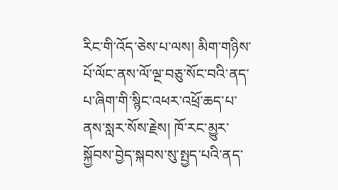རིང་གི་འོད་ཅེས་པ་ལས། མིག་གཉིས་པོ་ལོང་ནས་ལོ་ལྔ་བཅུ་སོང་བའི་ནད་པ་ཞིག་གི་སྙིང་འཕར་འཕྲོ་ཆད་པ་ནས་སླར་སོས་རྗེས། ཁོ་རང་མྱུར་སྐྱོབས་བྱེད་སྐབས་སུ་སྤྱད་པའི་ནད་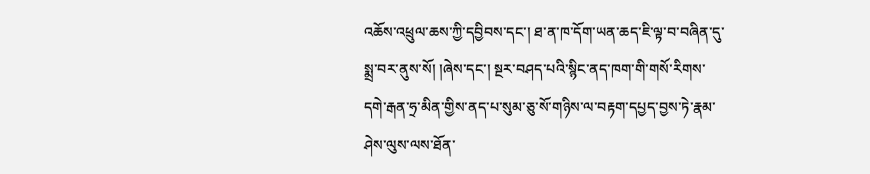འཆོས་འཕྲུལ་ཆས་ཀྱི་དབྱིབས་དང་། ཐ་ན་ཁ་དོག་ཡན་ཆད་ཇི་ལྟ་བ་བཞིན་དུ་སྨྲ་བར་ནུས་སོ། །ཞེས་དང་། སྔར་བཤད་པའི་སྙིང་ནད་ཁག་གི་གསོ་རིགས་དགེ་རྒན་ཧྲ་མིན་གྱིས་ནད་པ་སུམ་ཅུ་སོ་གཉིས་ལ་བརྟག་དཔྱད་བྱས་ཏེ་རྣམ་ཤེས་ལུས་ལས་ཐོན་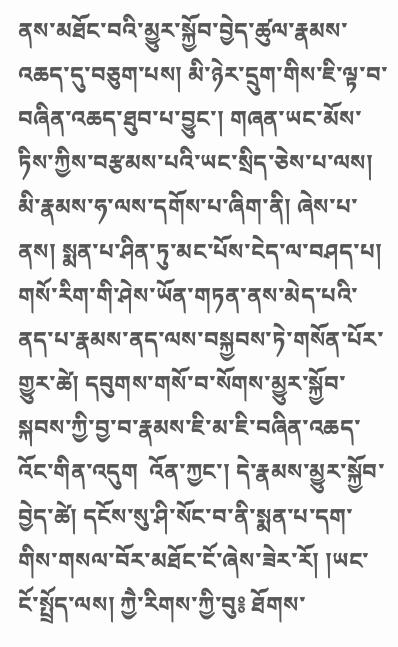ནས་མཐོང་བའི་མྱུར་སྐྱོབ་བྱེད་ཚུལ་རྣམས་འཆད་དུ་བཅུག་པས། མི་ཉེར་དྲུག་གིས་ཇི་ལྟ་བ་བཞིན་འཆད་ཐུབ་པ་བྱུང་། གཞན་ཡང་མོས་ཏིས་ཀྱིས་བརྩམས་པའི་ཡང་སྲིད་ཅེས་པ་ལས། མི་རྣམས་ཧ་ལས་དགོས་པ་ཞིག་ནི། ཞེས་པ་ནས། སྨན་པ་ཤིན་ཏུ་མང་པོས་ངེད་ལ་བཤད་པ། གསོ་རིག་གི་ཤེས་ཡོན་གཏན་ནས་མེད་པའི་ནད་པ་རྣམས་ནད་ལས་བསྐྱབས་ཏེ་གསོན་པོར་གྱུར་ཚེ། དབུགས་གསོ་བ་སོགས་མྱུར་སྐྱོབ་སྐབས་ཀྱི་བྱ་བ་རྣམས་ཇི་མ་ཇི་བཞིན་འཆད་འོང་གིན་འདུག  འོན་ཀྱང་། དེ་རྣམས་མྱུར་སྐྱོབ་བྱེད་ཚེ། དངོས་སུ་ཤི་སོང་བ་ནི་སྨན་པ་དག་གིས་གསལ་བོར་མཐོང་ངོ་ཞེས་ཟེར་རོ། །ཡང་ངོ་སྤྲོད་ལས། ཀྱཻ་རིགས་ཀྱི་བུ༔ ཐོགས་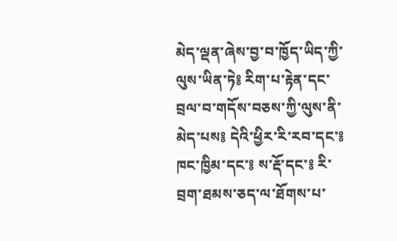མེད་ལྡན་ཞེས་བྱ་བ་ཁྱོད་ཡིད་ཀྱི་ལུས་ཡིན་ཏེ༔ རིག་པ་རྟེན་དང་བྲལ་བ་གདོས་བཅས་ཀྱི་ལུས་ནི་མེད་པས༔ དེའི་ཕྱིར་རི་རབ་དང་༔ ཁང་ཁྱིམ་དང་༔ ས་རྡོ་དང་༔ རི་བྲག་ཐམས་ཅད་ལ་ཐོགས་པ་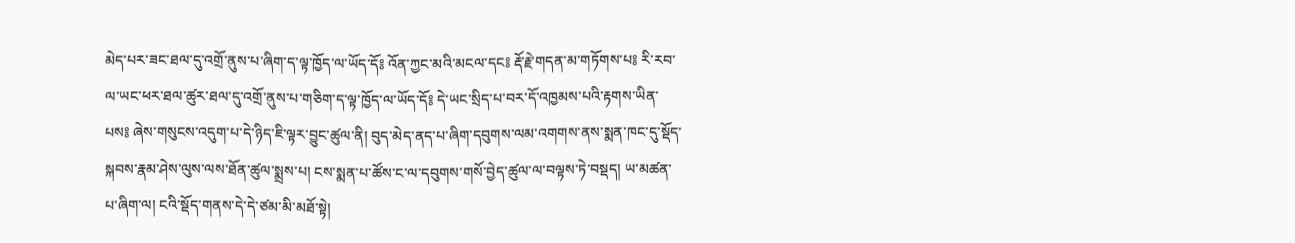མེད་པར་ཟང་ཐལ་དུ་འགྲོ་ནུས་པ་ཞིག་ད་ལྟ་ཁྱོད་ལ་ཡོད་དོ༔ འོན་ཀྱང་མའི་མངལ་དང༔ རྡོ་རྗེ་གདན་མ་གཏོགས་པ༔ རི་རབ་ལ་ཡང་ཕར་ཐལ་ཚུར་ཐལ་དུ་འགྲོ་ནུས་པ་གཅིག་ད་ལྟ་ཁྱོད་ལ་ཡོད་དོ༔ དེ་ཡང་སྲིད་པ་བར་དོ་འཁྱམས་པའི་རྟགས་ཡིན་པས༔ ཞེས་གསུངས་འདུག་པ་དེ་ཉིད་ཇི་ལྟར་བྱུང་ཚུལ་ནི། བུད་མེད་ནད་པ་ཞིག་དབུགས་ལམ་འགགས་ནས་སྨན་ཁང་དུ་སྡོད་སྐབས་རྣམ་ཤེས་ལུས་ལས་ཐོན་ཚུལ་སྨྲས་པ། ངས་སྨན་པ་ཚོས་ང་ལ་དབུགས་གསོ་བྱེད་ཚུལ་ལ་བལྟས་ཏེ་བསྡད། ཡ་མཚན་པ་ཞིག་ལ། ངའི་སྡོད་གནས་དེ་དེ་ཙམ་མི་མཐོ་སྟེ།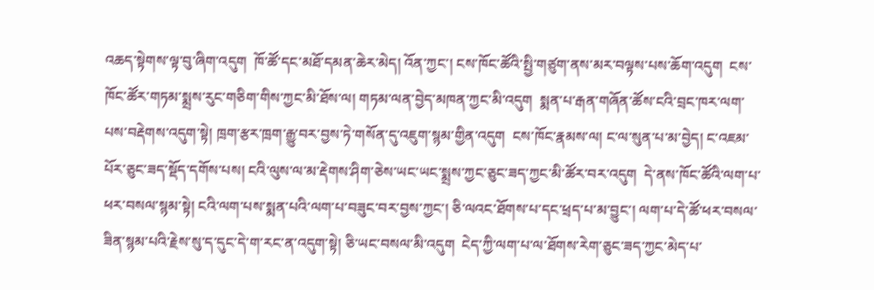འཆད་སྟེགས་ལྟ་བུ་ཞིག་འདུག  ཁོ་ཚོ་དང་མཐོ་དམན་ཆེར་མེད། འོན་ཀྱང་། ངས་ཁོང་ཚོའི་སྤྱི་གཙུག་ནས་མར་བལྟས་པས་ཆོག་འདུག  ངས་ཁོང་ཚོར་གཏམ་སྨྲས་རུང་གཅིག་གིས་ཀྱང་མི་ཐོས་ལ། གཏམ་ལན་བྱེད་མཁན་ཀྱང་མི་འདུག  སྨན་པ་རྒན་གཞོན་ཚོས་ངའི་བྲང་ཁར་ལག་པས་བརྡེགས་འདུག་སྟེ། ཁྲག་རྩར་ཁྲག་རྒྱུ་བར་བྱས་ཏེ་གསོན་དུ་འཇུག་སྙམ་གྱིན་འདུག  ངས་ཁོང་རྣམས་ལ། ང་ལ་སུན་པ་མ་བྱེད། ང་འཇམ་པོར་ཅུང་ཟད་སྡོད་དགོས་པས། ངའི་ལུས་ལ་མ་རྡེགས་ཤིག་ཅེས་ཡང་ཡང་སྨྲས་ཀྱང་ཅུང་ཟད་ཀྱང་མི་ཚོར་བར་འདུག  དེ་ནས་ཁོང་ཚོའི་ལག་པ་ཕར་བསལ་སྙམ་སྟེ། ངའི་ལག་པས་སྨན་པའི་ལག་པ་བཟུང་བར་བྱས་ཀྱང་། ཅི་ལའང་ཐོགས་པ་དང་ཕྲད་པ་མ་བྱུང་། ལག་པ་དེ་ཚོ་ཕར་བསལ་ཟིན་སྙམ་པའི་རྗེས་སུ་ད་དུང་དེ་ག་རང་ན་འདུག་སྟེ། ཅི་ཡང་བསལ་མི་འདུག  ངེད་ཀྱི་ལག་པ་ལ་ཐོགས་རེག་ཅུང་ཟད་ཀྱང་མེད་པ་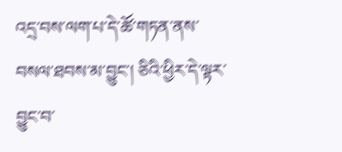འདྲ་བས་ལག་པ་དེ་ཚོ་གཏན་ནས་བསལ་ཐབས་མ་བྱུང་། ཅིའི་ཕྱིར་དེ་ལྟར་བྱུང་བ་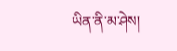ཡིན་ནི་མ་ཤེས།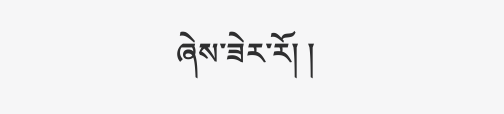ཞེས་ཟེར་རོ། །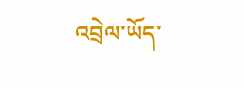འབྲེལ་ཡོད་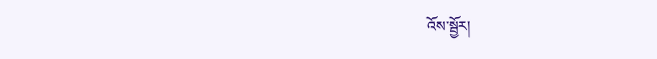འོས་སྦྱོར།